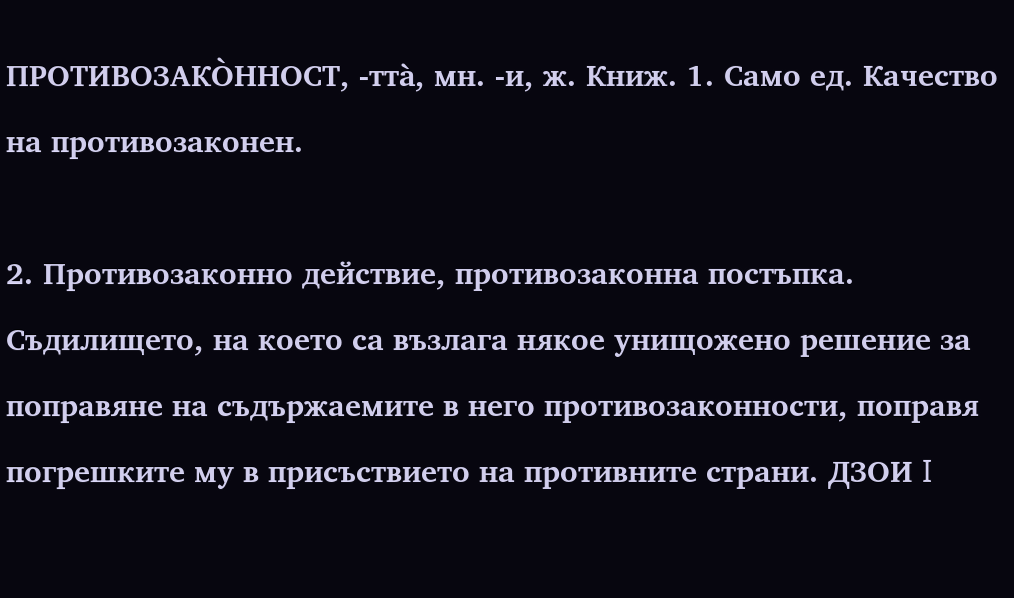ПРОТИВОЗАКО̀ННОСТ, -тта̀, мн. -и, ж. Книж. 1. Само ед. Качество на противозаконен.

2. Противозаконно действие, противозаконна постъпка. Съдилището, на което са възлага някое унищожено решение за поправяне на съдържаемите в него противозаконности, поправя погрешките му в присъствието на противните страни. ДЗОИ I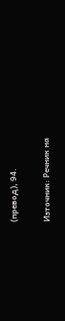(превод), 94.


Източник: Речник на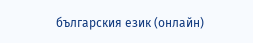българския език (онлайн)